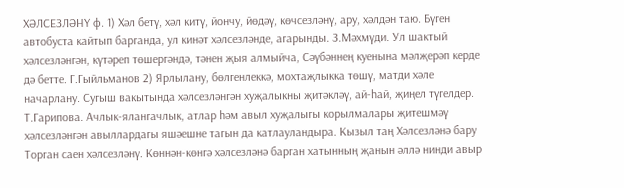ХӘЛСЕЗЛӘНҮ ф. 1) Хәл бетү, хәл китү, йончу, йөдәү, көчсезләнү, ару, хәлдән таю. Бүген автобуста кайтып барганда, ул кинәт хәлсезләнде, агарынды. З.Мәхмүди. Ул шактый хәлсезләнгән, күтәреп төшергәндә, тәнен җыя алмыйча, Сәүбәннең куенына мәлҗерәп керде дә бетте. Г.Гыйльманов 2) Ярлылану, бөлгенлеккә, мохтаҗлыкка төшү, матди хәле начарлану. Сугыш вакытында хәлсезләнгән хуҗалыкны җитәкләү, ай-һай, җиңел түгелдер. Т.Гарипова. Ачлык-ялангачлык, атлар һәм авыл хуҗалыгы корылмалары җитешмәү хәлсезләнгән авыллардагы яшәешне тагын да катлауландыра. Кызыл таң Хәлсезләнә бару Торган саен хәлсезләнү. Көннән-көнгә хәлсезләнә барган хатынның җанын әллә нинди авыр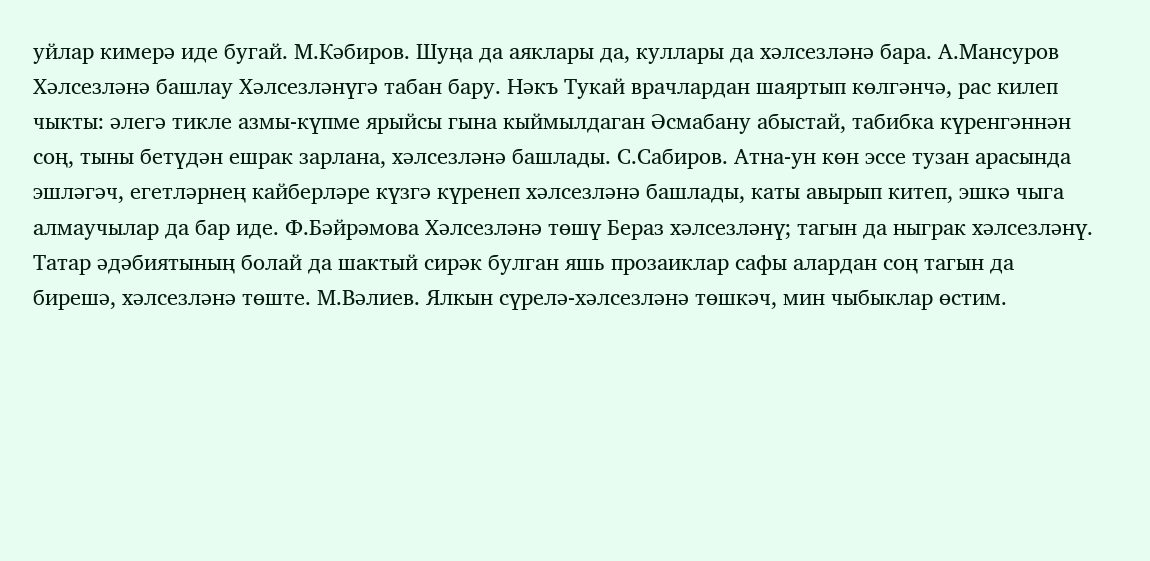уйлар кимерә иде бугай. М.Кәбиров. Шуңа да аяклары да, куллары да хәлсезләнә бара. А.Мансуров Хәлсезләнә башлау Хәлсезләнүгә табан бару. Нәкъ Тукай врачлардан шаяртып көлгәнчә, рас килеп чыкты: әлегә тикле азмы-күпме ярыйсы гына кыймылдаган Әсмабану абыстай, табибка күренгәннән соң, тыны бетүдән ешрак зарлана, хәлсезләнә башлады. С.Сабиров. Атна-ун көн эссе тузан арасында эшләгәч, егетләрнең кайберләре күзгә күренеп хәлсезләнә башлады, каты авырып китеп, эшкә чыга алмаучылар да бар иде. Ф.Бәйрәмова Хәлсезләнә төшү Бераз хәлсезләнү; тагын да ныграк хәлсезләнү. Татар әдәбиятының болай да шактый сирәк булган яшь прозаиклар сафы алардан соң тагын да бирешә, хәлсезләнә төште. М.Вәлиев. Ялкын сүрелә-хәлсезләнә төшкәч, мин чыбыклар өстим.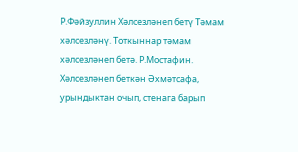Р.Фәйзуллин Хәлсезләнеп бетү Тәмам хәлсезләнү. Тоткыннар тәмам хәлсезләнеп бетә. Р.Мостафин. Хәлсезләнеп беткән Әхмәтсафа, урындыктан очып, стенага барып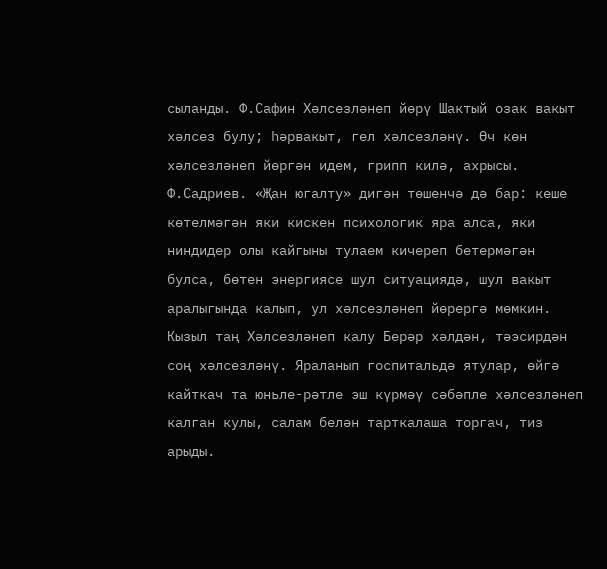сыланды. Ф.Сафин Хәлсезләнеп йөрү Шактый озак вакыт хәлсез булу; һәрвакыт, гел хәлсезләнү. Өч көн хәлсезләнеп йөргән идем, грипп килә, ахрысы. Ф.Садриев. «Җан югалту» дигән төшенчә дә бар: кеше көтелмәгән яки кискен психологик яра алса, яки ниндидер олы кайгыны тулаем кичереп бетермәгән булса, бөтен энергиясе шул ситуациядә, шул вакыт аралыгында калып, ул хәлсезләнеп йөрергә мөмкин. Кызыл таң Хәлсезләнеп калу Берәр хәлдән, тәэсирдән соң хәлсезләнү. Яраланып госпитальдә ятулар, өйгә кайткач та юньле-рәтле эш күрмәү сәбәпле хәлсезләнеп калган кулы, салам белән тарткалаша торгач, тиз арыды.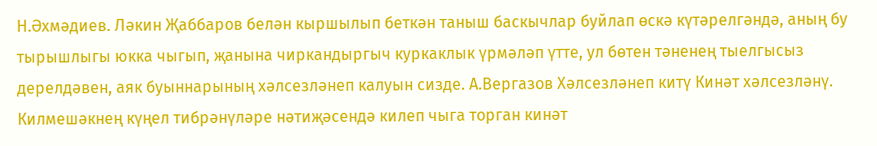Н.Әхмәдиев. Ләкин Җаббаров белән кыршылып беткән таныш баскычлар буйлап өскә күтәрелгәндә, аның бу тырышлыгы юкка чыгып, җанына чиркандыргыч куркаклык үрмәләп үтте, ул бөтен тәненең тыелгысыз дерелдәвен, аяк буыннарының хәлсезләнеп калуын сизде. А.Вергазов Хәлсезләнеп китү Кинәт хәлсезләнү. Килмешәкнең күңел тибрәнүләре нәтиҗәсендә килеп чыга торган кинәт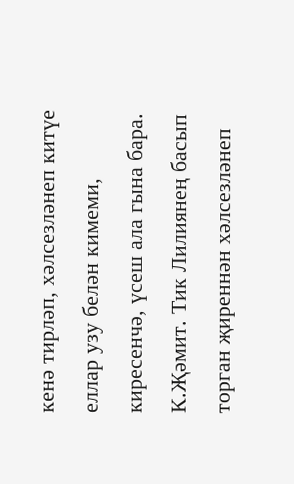кенә тирләп, хәлсезләнеп китүе еллар узу белән кимеми, киресенчә, үсеш ала гына бара. К.Җәмит. Тик Лилиянең басып торган җиреннән хәлсезләнеп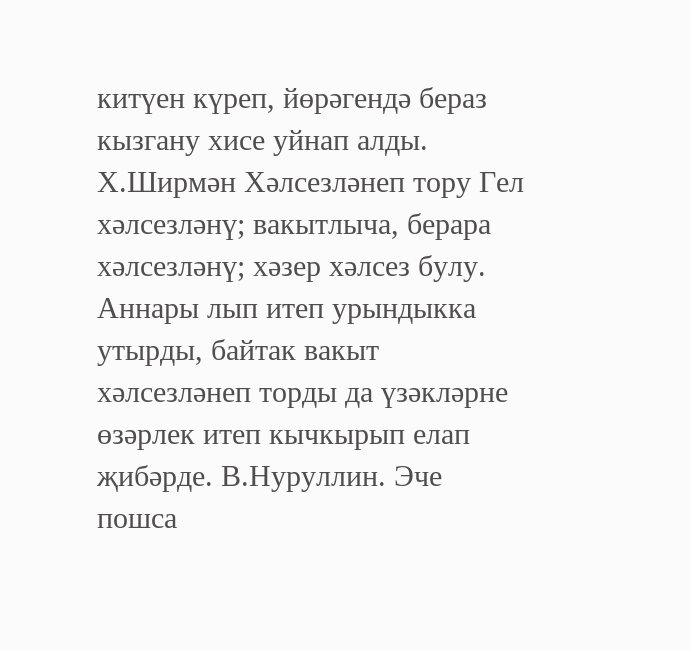китүен күреп, йөрәгендә бераз кызгану хисе уйнап алды. Х.Ширмән Хәлсезләнеп тору Гел хәлсезләнү; вакытлыча, берара хәлсезләнү; хәзер хәлсез булу. Аннары лып итеп урындыкка утырды, байтак вакыт хәлсезләнеп торды да үзәкләрне өзәрлек итеп кычкырып елап җибәрде. В.Нуруллин. Эче пошса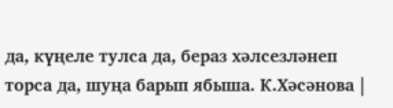да, күңеле тулса да, бераз хәлсезләнеп торса да, шуңа барып ябыша. К.Хәсәнова |